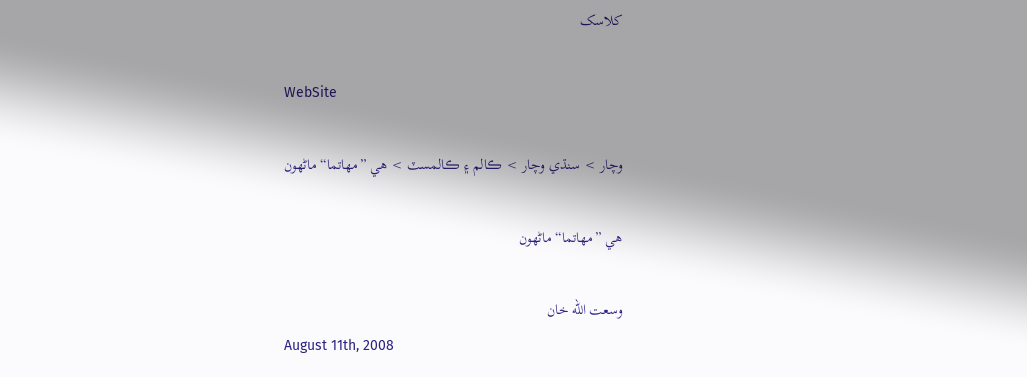کلاسک

WebSite

وچار > سنڌي وچار > ڪالم ۽ ڪالمسٽ > هي ”مهاتما“ ماڻهون

هي ”مهاتما“ ماڻهون

وسعت الله خان
August 11th, 2008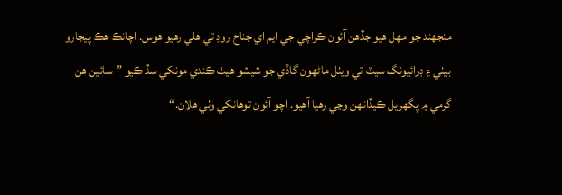منجهند جو مهل هيو جڏهن آئون ڪراچي جي ايم اي جناح روڊ تي هلي رهيو هوس. اچانڪ هڪ پيجارو بيٺي ۽ ڊرائيونگ سيٽ تي ويٺل ماڻهون گاڏي جو شيشو هيٺ ڪندي مونکي سڏ ڪيو ”سائين هن گرمي ۾ پگهريل ڪيڏانهن وڃي رهيا آهيو. اچو آئون توهانکي وٺي هلان.“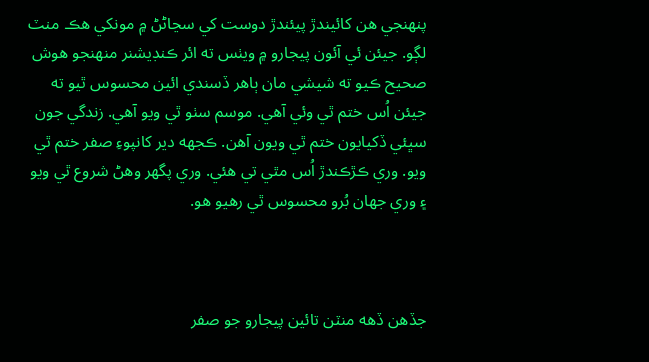پنهنجي هن کائيندڙ پيئندڙ دوست کي سڃاڻڻ ۾ مونکي هڪ منٽ لڳو. جيئن ئي آئون پيجارو ۾ ويٺس ته ائر ڪنڊيشنر منهنجو هوش صحيح ڪيو ته شيشي مان ٻاهر ڏسندي ائين محسوس ٿيو ته جيئن اُس ختم ٿي وئي آهي. موسم سٺو ٿي ويو آهي. زندگي جون سڀئي ڏکيايون ختم ٿي ويون آهن. ڪجهه دير کانپوءِ صفر ختم ٿي ويو. وري ڪڙڪندڙ اُس مٿي تي هئي. وري پگهر وهڻ شروع ٿي ويو ۽ وري جهان بُرو محسوس ٿي رهيو هو.



جڏهن ڏهه منٽن تائين پيجارو جو صفر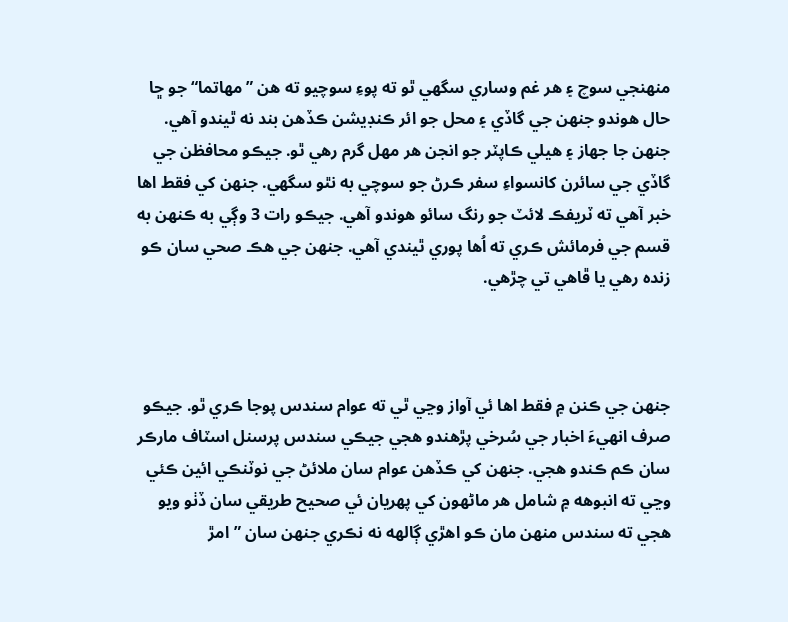منهنجي سوچ ۽ هر غم وساري سگهي ٿو ته پوءِ سوچيو ته هن ”مهاتما“ جو ڇا حال هوندو جنهن جي گاڏي ۽ محل جو ائر ڪنڊيشن ڪڏهن بند نه ٿيندو آهي. جنهن جا جهاز ۽ هيلي ڪاپٽر جو انجن هر مهل گرم رهي ٿو. جيڪو محافظن جي گاڏي جي سائرن کانسواءِ سفر ڪرڻ جو سوچي به نٿو سگهي. جنهن کي فقط اها خبر آهي ته ٽريفڪ لائٽ جو رنگ سائو هوندو آهي. جيڪو رات 3 وڳي به ڪنهن به قسم جي فرمائش ڪري ته اُها پوري ٿيندي آهي. جنهن جي هڪ صحي سان ڪو زنده رهي يا ڦاهي تي چڙهي.



جنهن جي ڪنن ۾ فقط اها ئي آواز وڃي ٿي ته عوام سندس پوجا ڪري ٿو. جيڪو صرف انهيءَ اخبار جي سُرخي پڙهندو هجي جيڪي سندس پرسنل اسٽاف مارڪر سان ڪم ڪندو هجي. جنهن کي ڪڏهن عوام سان ملائڻ جي نوٽنڪي ائين ڪئي وڃي ته انبوهه ۾ شامل هر ماڻهون کي پهريان ئي صحيح طريقي سان ڏٺو ويو هجي ته سندس منهن مان ڪو اهڙي ڳالهه نه نڪري جنهن سان ”امڙ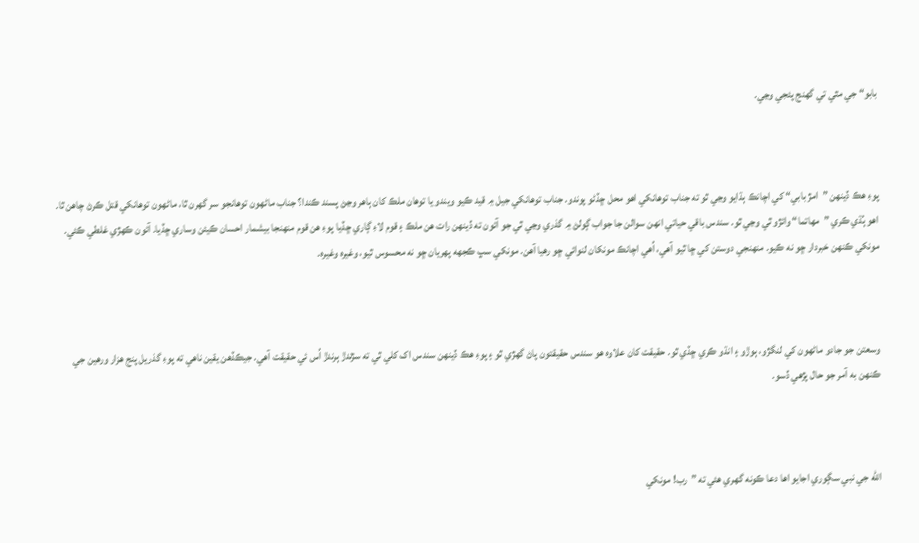بابو“ جي مٿي تي گهنج پئجي وڃي.



پوءِ هڪ ڏينهن ”امڙ بابي“ کي اچانڪ ٻڌايو وڃي ٿو ته جناب توهانکي اهو محل ڇڏڻو پوندو. جناب توهانکي جيل ۾ قيد ڪيو ويندو يا توهان ملڪ کان ٻاهر وڃڻ پسند ڪندا؟ جناب ماڻهون توهانجو سر گهرن ٿا، ماڻهون توهانکي قتل ڪرڻ چاهن ٿا. اهو ٻُڌي ڪري ”مهاتما“ وائڙو ٿي وڃي ٿو. سندس باقي حياتي انهن سوالن جا جواب ڳولڻ ۾ گذري وڃي ٿي جو آئون ته ڏينهن رات هن ملڪ ۽ قوم لاءِ ڳاري ڇڏيا پوءِ هن قوم منهنجا بيشمار احسان ڪيئن وساري ڇڏيا. آئون ڪهڙي غلطي ڪئي. مونکي ڪنهن خبردار ڇو نه ڪيو. منهنجي دوستن کي ڇا ٿيو آهي، اُهي اچانڪ مونکان لنوائي ڇو رهيا آهن. مونکي سڀ ڪجهه پهريان ڇو نه محسوس ٿيو، وغيره وغيره.



وسعتن جو جادو ماڻهون کي لنگڙو، ٻوڙو ۽ انڌو ڪري ڇڏي ٿو. حقيقت کان علاوه هو سندس حقيقتون پاڻ گهڙي ٿو ۽ پوءِ هڪ ڏينهن سندس اک کلي ٿي ته سڙندڙ ٻرندڙ اُس ئي حقيقت آهي. جيڪڏهن يقين ناهي ته پوءِ گذريل پنج هزار ورهين جي ڪنهن به آمر جو حال پڙهي ڏسو.



الله جي نبي سڳوري اجايو اها دعا ڪونه گهري هئي ته ”رب! مونکي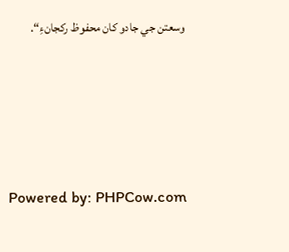وسعتن جي جادو کان محفوظ رکجانءِ“.








Powered by: PHPCow.com